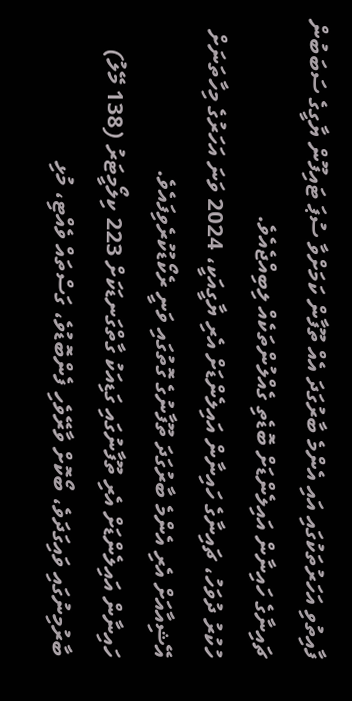ފާއިތުވި އަހަރުތަކުގައި އައި އެންމެ ބާރުގަދަ އެއް ތޫފާން ކަމަށްވާ ސުޕަ ޓައިފޫން ޔާގީގެ ސަބަބުން ޗައިނާގެ ހައިނާން އައިލެންޑަށް ބޮޑެތި ގެއްލުންތަކެއް ލިބިއްޖެއެވެ.
ހުކުރު ދުވަހު، ޗައިނާގެ ހައިނާން އައިލެންޑަށް އެރި ޔާގީއަކީ، 2024 ވަނަ އަހަރުގެ މިހާތަނަށް އޭޝިއާއަށް އެރި އެންމެ ބާރުގަދަ ތޫފާނުގެ ގޮތުގައި ވަނީ ރެކޯޑުކުރެވިފައެވެ.
ހައިނާން އައިލެންޑަށް އެރި ތޫފާނުގައި ގަޑިއަކު ގާތްގަނޑަކަށް 223 ކިލޯމީޓަރު (138 މޭލު) ބާރުމިނުގައި ވައިގަދަވެ، ބޯކޮށް ވާރޭވެހި ފެންބޮޑުވެ، ގަސްތައް ވެއްޓި، މުޅި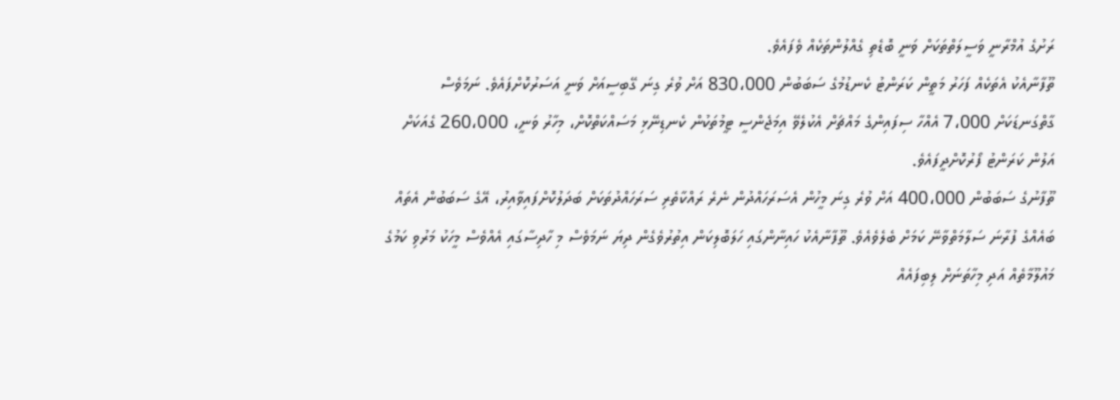ރަށުގެ އުމްރާނީ ވަސީލަތްތަކަށް ވަނީ ބޮޑެތި ގެއްލުންތަކެއް ވެފައެވެ.
ތޫފާނާއެކު އެތަކެއް ފަހަރު މަތީން ކަރަންޓު ކެނޑުމުގެ ސަބަބުން 830،000 އަށް ވުރެ ގިނަ ގޭބިސީއަށް ވަނީ އަސަރުކޮށްފައެވެ. ނަމަވެސް ގާތްގަނޑަކަށް 7،000 އެއްހާ ސިފައިންގެ މައްޗަށް އެކުލެވޭ އިމަޖެންސީ ޓީމުތަކުން ކެނޑިނޭޅި މަސައްކަތްކޮށް، މިހާރު ވަނީ، 260،000 ގެއަކަށް އަލުން ކަރަންޓު ފޯރުކޮށްދީފައެވެ.
ތޫފާނުގެ ސަބަބުން 400،000 އަށް ވުރެ ގިނަ މީހުން އެސަރަހައްދުން ނެރެ ރައްކާތެރި ސަރަހައްދުތަކަށް ބަދަލުކޮށްފައިވާއިރު، އޭގެ ސަބަބުން އެތައް ބައެއްގެ ފުރާނަ ސަލާމަތްވާނޭ ކަމަށް ބެލެވެއެވެ. ތޫފާނާއެކު ހައިނާންގައި ހަލަބޮލިކަން އިތުރުވެގެން ދިޔަ ނަމަވެސް މި ހާދިސާގައި އެއްވެސް މީހަކު މަރުވި ކަމުގެ މައުލޫމާތެއް އަދި މިހާތަނަށް ލިބިފައެއް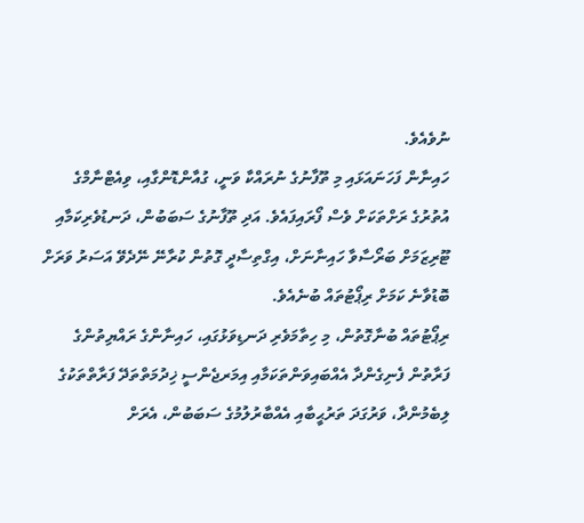ނުވެއެވެ.
ހައިނާން ފަހަނައަޅައި މި ތޫފާނުގެ ނުރައްކާ ވަނީ، ގުއާންޑޮންގާއި، ވިއެޓްނާމްގެ އުތުރުގެ ރަށްތަކަށް ވެސް ފޯރައިފައެވެ. އަދި ތޫފާނުގެ ސަބަބުން، ދަނޑުވެރިކަމާއި ޓޫރިޒަމަށް ބަރޯސާވާ ހައިނާނަށް، އިގްތިސާދީ ގޮތުން ކުރާނޭ ނޭދެވޭ އަސަރު ވަރަށް ބޮޑުވާނެ ކަމަށް ރިޕޯޓުތައް ބުނެއެވެ.
ރިޕޯޓުތައް ބުނާގޮތުން، މި ހިތާމަވެރި ދަނޑިވަޅުގައި، ހައިނާންގެ ރައްޔިތުންގެ ފަރާތުން ފެނިގެންދާ އެއްބައިވަންތަކަމާއި އިމަރޖެންސީ ޚިދުމަތްތަދޭ ފަރާތްތަކުގެ ލިބެމުންދާ، ވަރުގަދަ ތަރުޙީބާއި އެއްބާރުލުމުގެ ސަބަބުން، އެރަށް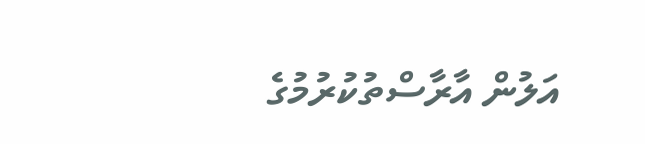އަލުން އާރާސްތުކުރުމުގެ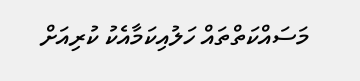މަސައްކަތްތައް ހަލުއިކަމާއެކު ކުރިއަށް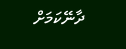ދާނޭކަމަށް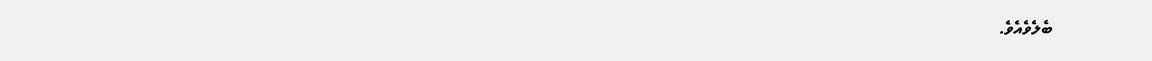ބެލެވެއެވެ.